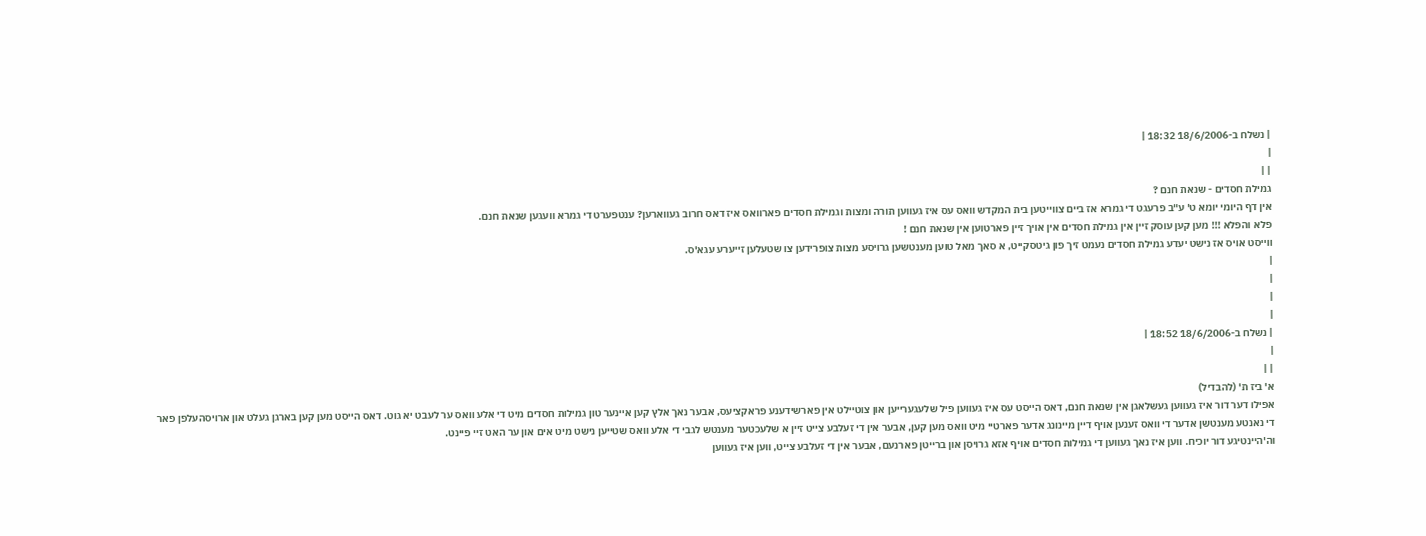| נשלח ב-18/6/2006 18:32 |
|
| |
גמילת חסדים - שנאת חנם ?
אין דף היומי יומא ט' ע"ב פרעגט די גמרא אז ביים צווייטען בית המקדש וואס עס איז געווען תורה ומצות וגמילת חסדים פארוואס איז דאס חרוב געווארען? ענטפערט די גמרא וועגען שנאת חנם.
פלא והפלא !!! מען קען עוסק זיין אין גמילת חסדים אין אויך זיין פארטוען אין שנאת חנם !
ווייסט אויס אז נישט יעדע גמילת חסדים נעמט זיך פון גיטסקייט, א סאך מאל טוען מענטשען גרויסע מצות צופרידען צו שטעלען זייערע עגא'ס.
|
|
|
|
| נשלח ב-18/6/2006 18:52 |
|
| |
א' ביז ת' (להבדיל)
אפילו דער דור איז געווען געשלאגן אין שנאת חנם, דאס הייסט עס איז געווען פיל שלעגערייען און צוטיילט אין פארשידענע פראקציעס, אבער נאך אלץ קען איינער טון גמילות חסדים מיט די אלע וואס ער לעבט יא גוט. דאס הייסט מען קען בארגן געלט און ארויסהעלפן פאר די נאנטע מענטשן אדער די וואס זענען אויף דיין מיינונג אדער פארטיי מיט וואס מען קען, אבער אין די זעלבע צייט זיין א שלעכטער מענטש לגבי די אלע וואס שטייען נישט מיט אים און ער האט זיי פיינט.
וה'היינטיגע דור יוכיח. ווען איז נאך געווען די גמילות חסדים אויף אזא גרויסן און ברייטן פארנעם, אבער אין די זעלבע צייט, ווען איז געווען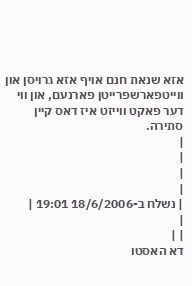אזא שנאת חנם אויף אזא גרויסן און ווייטפארשפרייטן פארנעם, און ווי דער פאקט ווייזט איז דאס קיין סתירה.
|
|
|
|
| נשלח ב-18/6/2006 19:01 |
|
| |
דא האסטו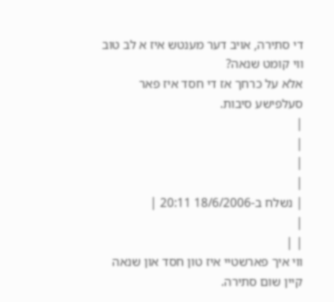די סתירה, אויב דער מענטש איז א לב טוב ווי קומט שנאה?
אלא על כרחך אז די חסד איז פאר סעלפישע סיבות.
|
|
|
|
| נשלח ב-18/6/2006 20:11 |
|
| |
ווי איך פארשטיי איז טון חסד און שנאה קיין שום סתירה.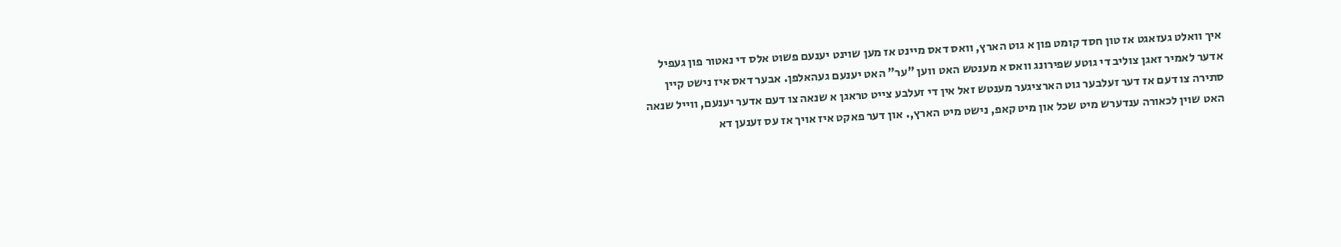איך וואלט געזאגט אז טון חסד קומט פון א גוט הארץ, וואס דאס מיינט אז מען שוינט יענעם פשוט אלס די נאטור פון געפיל אדער לאמיר זאגן צוליב די גוטע שפירונג וואס א מענטש האט ווען "ער" האט יענעם געהאלפן. אבער דאס איז נישט קיין סתירה צו דעם אז דער זעלבער גוט הארציגער מענטש זאל אין די זעלבע צייט טראגן א שנאה צו דעם אדער יענעם, ווייל שנאה האט שוין לכאורה ענדערש מיט שכל און מיט קאפ, נישט מיט הארץ,. און דער פאקט איז אויך אז עס זענען דא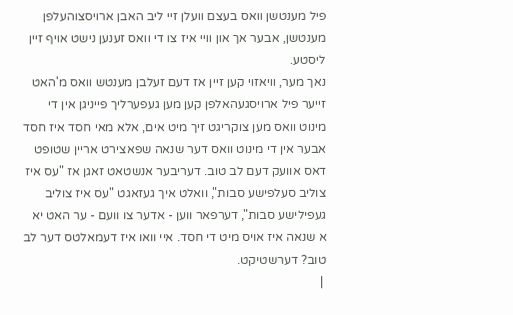פיל מענטשן וואס בעצם וועלן זיי ליב האבן ארויסצוהעלפן מענטשן, אבער אך און וויי איז צו די וואס זענען נישט אויף זיין ליסטע.
נאך מער, וויאזוי קען זיין אז דעם זעלבן מענטש וואס מ'האט זייער פיל ארויסגעהאלפן קען מען געפערליך פייניגן אין די מינוט וואס מען צוקריגט זיך מיט אים, אלא מאי חסד איז חסד אבער אין די מינוט וואס דער שנאה שפאצירט אריין שטופט דאס אוועק דעם לב טוב. דעריבער אנשטאט זאגן אז "עס איז צוליב סעלפישע סבות", וואלט איך געזאגט "עס איז צוליב געפילישע סבות", דערפאר ווען - אדער צו וועם - ער האט יא א שנאה איז אויס מיט די חסד. איי וואו איז דעמאלטס דער לב טוב? דערשטיקט.
 |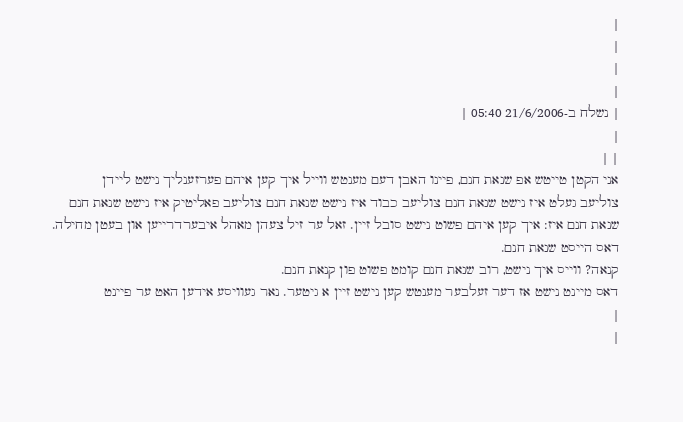|
|
|
|
| נשלח ב-21/6/2006 05:40 |
|
| |
אני הקטן טייטש אפ שנאת חנם, פיינו האבן דעם מענטש ווייל איך קען איהם פערזענליך נישט ליידן
צוליעב געלט איז נישט שנאת חנם צוליעב כבוד איז נישט שנאת חנם צוליעב פאליטיק איז נישט שנאת חנם
שנאת חנם איז: איך קען איהם פשוט נישט סובל זיין. זאל ער זיל צעהן מאהל איבערדרייען און בעטן מחילה.
דאס הייסט שנאת חנם.
קנאה? ווייס איך נישט, רוב שנאת חנם קומט פשוט פון קנאת חנם.
דאס מיינט נישט אז דער זעלבער מענטש קען נישט זיין א גיטער. נאר געוויסע אידען האט ער פיינט
|
|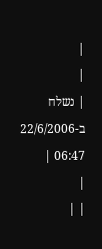|
|
| נשלח ב-22/6/2006 06:47 |
|
| |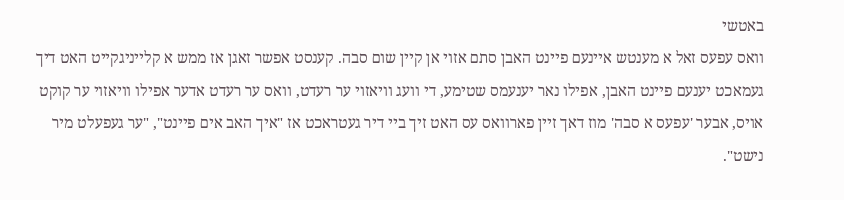באטשי
וואס עפעס זאל א מענטש איינעם פיינט האבן סתם אזוי אן קיין שום סבה. קענסט אפשר זאגן אז ממש א קלייניגקייט האט דיך געמאכט יענעם פיינט האבן, אפילו נאר יענעמס שטימע, די וועג וויאזוי ער רעדט, וואס ער רעדט אדער אפילו וויאזוי ער קוקט אויס, אבער 'עפעס א סבה' מוז דאך זיין פארוואס עס האט זיך ביי דיר געטראכט אז "איך האב אים פיינט", "ער געפעלט מיר נישט".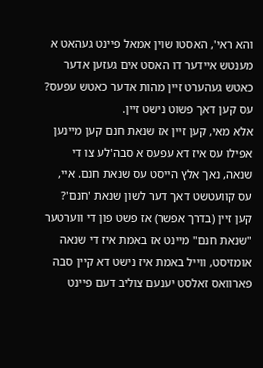והא ראי', האסטו שוין אמאל פיינט געהאט א מענטש איידער דו האסט אים געזען אדער כאטש געהערט זיין מהות אדער כאטש עפעס? עס קען דאך פשוט נישט זיין.
אלא מאי, קען זיין אז שנאת חנם קען מיינען אפילו עס איז דא עפעס א סבה'לע צו די שנאה, נאך אלץ הייסט עס שנאת חנם. איי, עס קוועטשט דאך דער לשון שנאת 'חנם'? קען זיין (בדרך אפשר) אז פשט פון די ווערטער "שנאת חנם" מיינט אז באמת איז די שנאה אומזיסט, ווייל באמת איז נישט דא קיין סבה פארוואס זאלסט יענעם צוליב דעם פיינט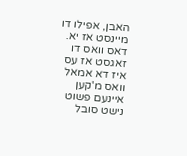האבן, אפילו דו מיינסט אז יא.
דאס וואס דו זאגסט אז עס איז דא אמאל וואס מ'קען איינעם פשוט נישט סובל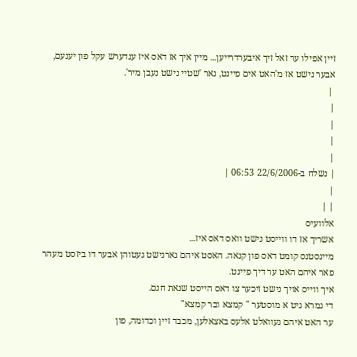זיין אפילו ער זאל זיך איבערדרייען... מיין איך אז דאס איז ענדערש עקל פון יענעם, אבער נישט אז מ'האט אים פיינט, נאר 'שטיי נישט נעבן מיר'.
 |
|
|
|
|
| נשלח ב-22/6/2006 06:53 |
|
| |
אלוועיס
אשריך אז דו ווייסט נישט וואס דאס איז...
מיינסטנס קומט דאס פון קנאה. האסט איהם גארנישט געטוהן אבער דו ביזסט מעהר פאר איהם האט ער דיך פיינט.
איך ווייס אויך נישט זיכער צו דאס הייסט שנאת חנם.
די גמרא גיט א מוסטער " קמצא ובר קמצא"
ער האט איהם געוואלט אלעס באצאלען, מכבד זיין וכדומה, פון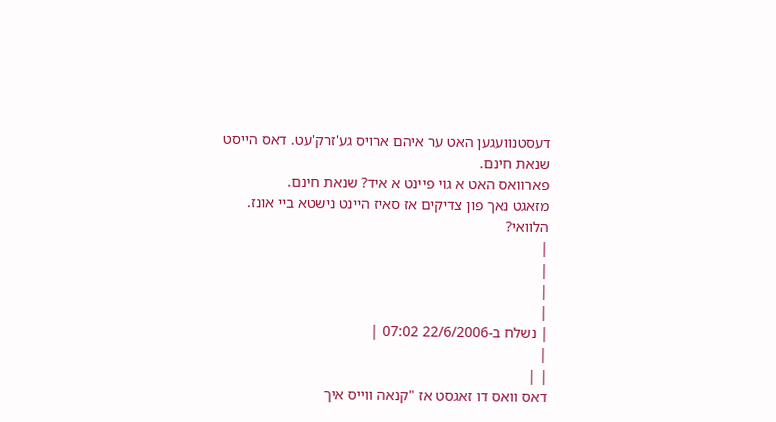דעסטנוועגען האט ער איהם ארויס גע'זרק'עט. דאס הייסט שנאת חינם.
פארוואס האט א גוי פיינט א איד? שנאת חינם.
מזאגט נאך פון צדיקים אז סאיז היינט נישטא ביי אונז.
הלוואי?
|
|
|
|
| נשלח ב-22/6/2006 07:02 |
|
| |
דאס וואס דו זאגסט אז "קנאה ווייס איך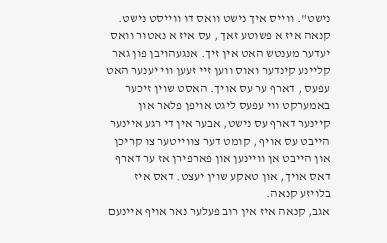נישט". ווייס איך נישט וואס דו ווייסט נישט. קנאה איז א פשוטע זאך , עס איז א נאטור וואס יעדער מענטש האט אין זיך. אנגעהויבן פון גאר קליינע קינדער ואוס ווען זיי זעען ווי יענער האט עפעס , דארף ער עס אויך. האסט שוין זיכער באמערקט ווי עפעס ליגט אויפן פלאר און קיינער דארף עס נישט, אבער אין די רגע איינער הייבט עס אויף , קומט דער צווייטער צו קריכן און הייבט אן וויינען און פארפירן אז ער דארף דאס אויך, און טאקע שוין יעצט. דאס איז בלויזע קנאה.
אגב, קנאה איז אין רוב פעלער נאר אויף איינעם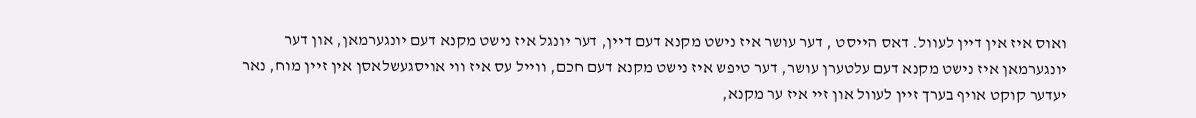ואוס איז אין דיין לעוול. דאס הייסט , דער עושר איז נישט מקנא דעם דיין, דער יונגל איז נישט מקנא דעם יונגערמאן, און דער יונגערמאן איז נישט מקנא דעם עלטערן עושר, דער טיפש איז נישט מקנא דעם חכם, ווייל עס איז ווי אויסגעשלאסן אין זיין מוח, נאר יעדער קוקט אויף בערך זיין לעוול און זיי איז ער מקנא,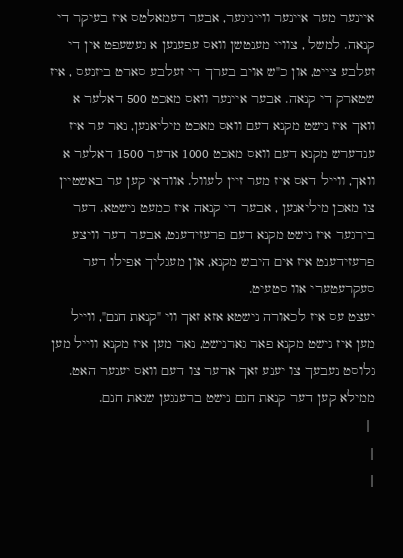איינער מער איינער ווייניגער, אבער דעמאלטס איז בעיקר די קנאה. למשל , צוויי מענטשן וואס עפענען א געשעפט אין די זעלבע צייט, און כ"ש אויב בערך די זעלבע סארט ביזנעס , איז שטארק די קנאה. אבער איינער וואס מאכט 500 דאלער א וואך איז נישט מקנא דעם וואס מאכט מיליאנען, נאר ער איז ענדערש מקנא דעם וואס מאכט 1000 אדער 1500 דאלער א וואך, ווייל דאס איז מער זיין לעוול. אוודאי קען ער באשטיין צו מאכן מיליאנען , אבער די קנאה איז כמעט נישטא. דער בירגער איז נישט מקנא דעם פרעזידענט, אבער דער וויצע פרעזידענט איז אים היבש מקנא, און מעגליך אפילו דער סעקרעטערי אוו סטעיט.
יעצט עס איז לכאורה נישטא אזא זאך ווי "קנאת חנם", ווייל מען איז נישט מקנא פאר גארנישט, נאר מען איז מקנא ווייל מען גלוסט נעבעך צו יענע זאך אדער צו דעם וואס יענער האט. ממילא קען דער קנאת חנם נישט ברענגען שנאת חנם.
 |
|
|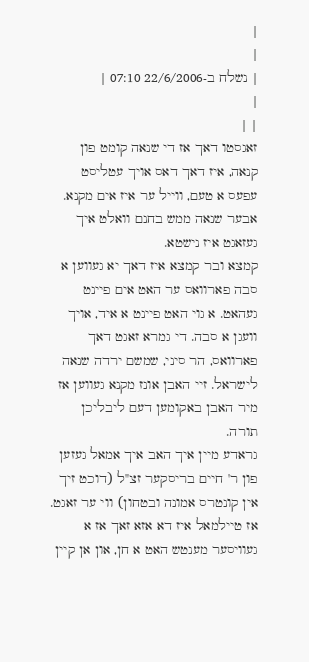|
|
| נשלח ב-22/6/2006 07:10 |
|
| |
זאגסטו דאך אז די שנאה קומט פון קנאה, איז דאך דאס אויך עטליסט עפעס א טעם, ווייל ער איז אים מקנא. אבער שנאה ממש בחנם וואלט איך געזאגט איז נישטא.
קמצא ובר קמצא איז דאך יא געווען א סבה פארוואס ער האט אים פיינט געהאט. א גוי האט פיינט א איד, אויך וועגן א סבה. די גמרא זאגט דאך פארוואס, הר סיני, שמשם ירדה שנאה לישראל. זיי האבן אונז מקנא געווען אז מיר האבן באקומען דעם ליבליכן תורה.
גראדע מיין איך האב איך אמאל געזען פון ר' חיים בריסקער זצ"ל (דוכט זיך אין קונטרס אמונה ובטחון) ווי ער זאגט. אז טיילמאל איז דא אזא זאך אז א געוויסער מענטש האט א חן, און אן קיין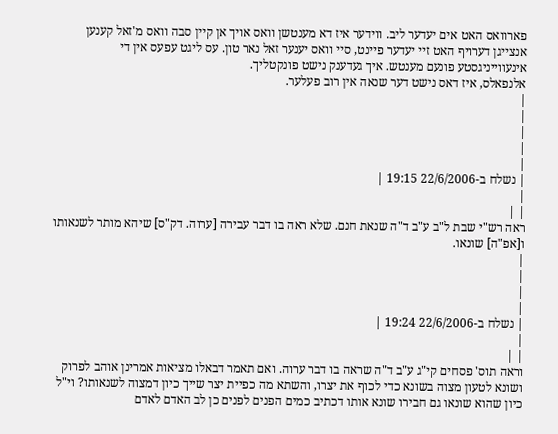פארוואס האט אים יעדער ליב. ווידער איז דא מענטשן וואס אויך אן קיין סבה וואס מ'זאל קענען אנצייגן דערויף האט זיי יעדער פיינט, סיי וואס יענער זאל נאר טון. עס ליגט עפעס אין די אינעווייניגסטע פונעם מענטש. איך געדענק נישט פונקטליך.
אלנפאלס, איז דאס נישט דער שנאה אין רוב פעלער.
|
|
|
|
|
| נשלח ב-22/6/2006 19:15 |
|
| |
ראה רש"י שבת ל"ב ע"ב ד"ה שנאת חנם. שלא ראה בו דבר עבירה [ערוה. דק"ס] שיהא מותר לשנאותו ו[אפ"ה] שונאו.
|
|
|
|
| נשלח ב-22/6/2006 19:24 |
|
| |
וראה תוס' פסחים קי"ג ע"ב ד"ה שראה בו דבר ערוה. ואם תאמר דבאלו מציאות אמרינן אוהב לפרוק ושונא לטעון מצוה בשונא כדי לכוף את יצרו, והשתא מה כפיית יצר שייך כיון דמצוה לשנאותו? וי"ל כיון שהוא שונאו גם חבירו שונא אותו דכתיב כמים הפנים לפנים כן לב האדם לאדם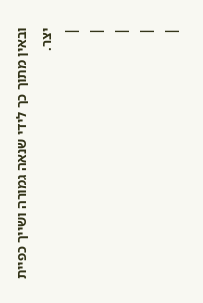ובאין מתוך כך לידי שנאה גמורה ושייך כפיית יצר.
|
|
|
|
|